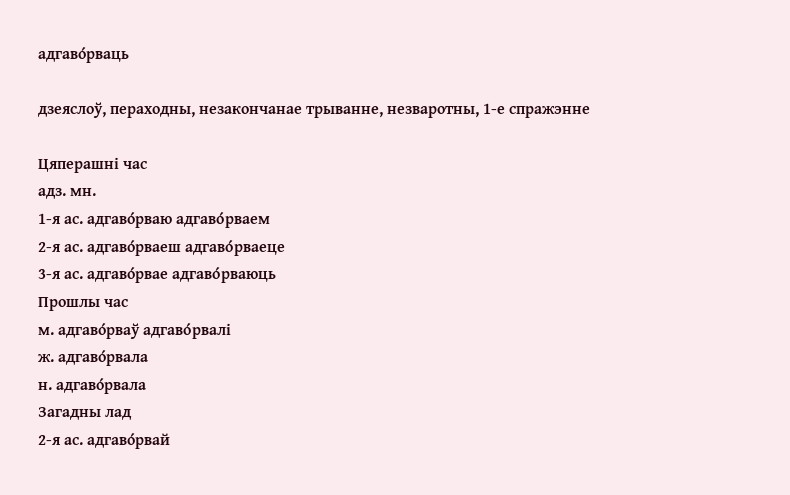адгаво́рваць

дзеяслоў, пераходны, незакончанае трыванне, незваротны, 1-е спражэнне

Цяперашні час
адз. мн.
1-я ас. адгаво́рваю адгаво́рваем
2-я ас. адгаво́рваеш адгаво́рваеце
3-я ас. адгаво́рвае адгаво́рваюць
Прошлы час
м. адгаво́рваў адгаво́рвалі
ж. адгаво́рвала
н. адгаво́рвала
Загадны лад
2-я ас. адгаво́рвай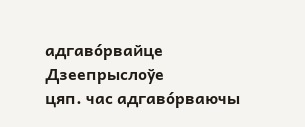адгаво́рвайце
Дзеепрыслоўе
цяп. час адгаво́рваючы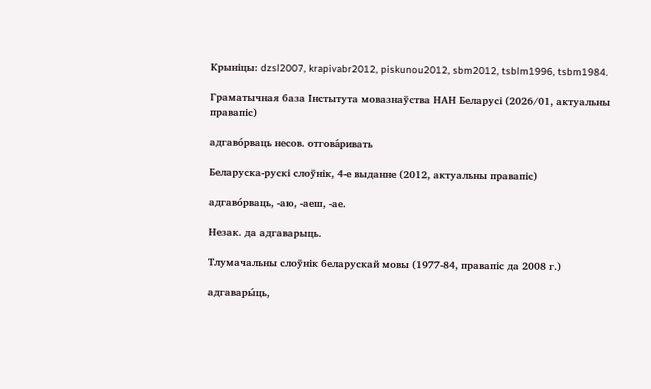Крыніцы: dzsl2007, krapivabr2012, piskunou2012, sbm2012, tsblm1996, tsbm1984.

Граматычная база Інстытута мовазнаўства НАН Беларусі (2026/01, актуальны правапіс)

адгаво́рваць несов. отгова́ривать

Беларуска-рускі слоўнік, 4-е выданне (2012, актуальны правапіс)

адгаво́рваць, ‑аю, ‑аеш, ‑ае.

Незак. да адгаварыць.

Тлумачальны слоўнік беларускай мовы (1977-84, правапіс да 2008 г.)

адгавары́ць,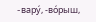-вару́, -во́рыш,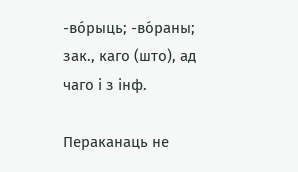-во́рыць; -во́раны; зак., каго (што), ад чаго і з інф.

Пераканаць не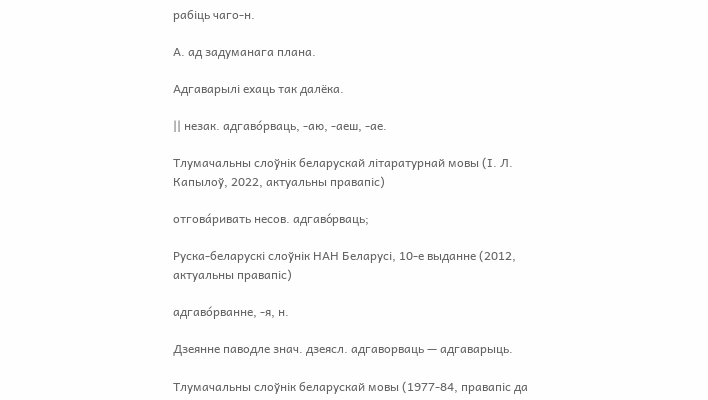рабіць чаго-н.

А. ад задуманага плана.

Адгаварылі ехаць так далёка.

|| незак. адгаво́рваць, -аю, -аеш, -ае.

Тлумачальны слоўнік беларускай літаратурнай мовы (І. Л. Капылоў, 2022, актуальны правапіс)

отгова́ривать несов. адгаво́рваць;

Руска-беларускі слоўнік НАН Беларусі, 10-е выданне (2012, актуальны правапіс)

адгаво́рванне, ‑я, н.

Дзеянне паводле знач. дзеясл. адгаворваць — адгаварыць.

Тлумачальны слоўнік беларускай мовы (1977-84, правапіс да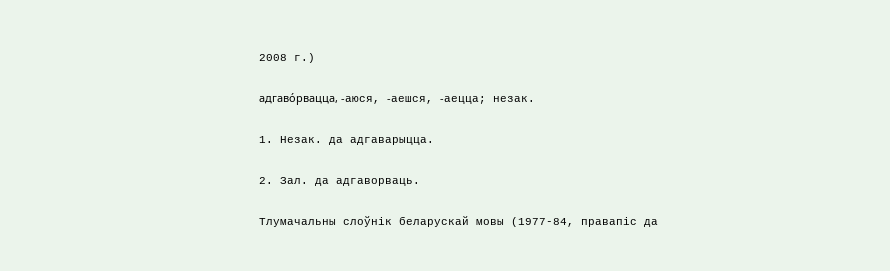2008 г.)

адгаво́рвацца, ‑аюся, ‑аешся, ‑аецца; незак.

1. Незак. да адгаварыцца.

2. Зал. да адгаворваць.

Тлумачальны слоўнік беларускай мовы (1977-84, правапіс да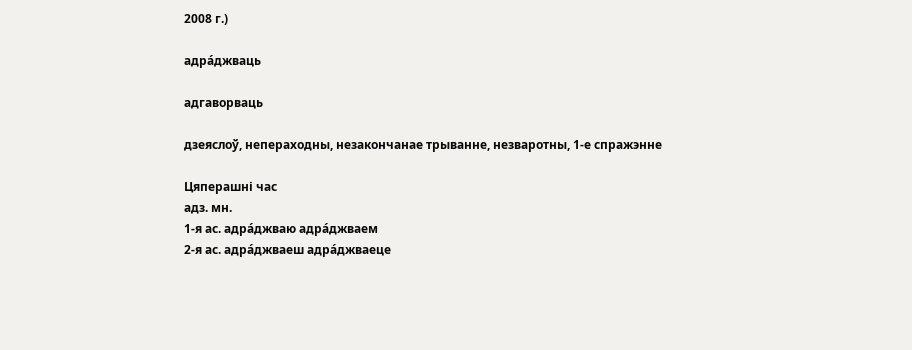2008 г.)

адра́джваць

адгаворваць

дзеяслоў, непераходны, незакончанае трыванне, незваротны, 1-е спражэнне

Цяперашні час
адз. мн.
1-я ас. адра́джваю адра́джваем
2-я ас. адра́джваеш адра́джваеце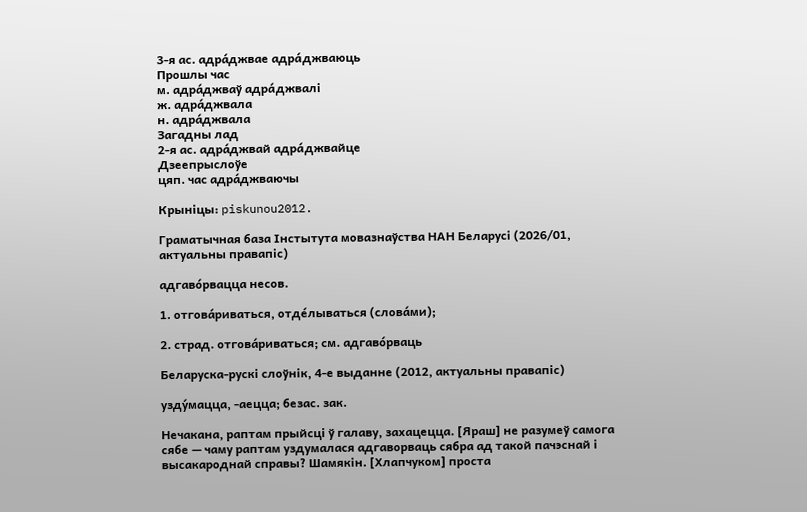3-я ас. адра́джвае адра́джваюць
Прошлы час
м. адра́джваў адра́джвалі
ж. адра́джвала
н. адра́джвала
Загадны лад
2-я ас. адра́джвай адра́джвайце
Дзеепрыслоўе
цяп. час адра́джваючы

Крыніцы: piskunou2012.

Граматычная база Інстытута мовазнаўства НАН Беларусі (2026/01, актуальны правапіс)

адгаво́рвацца несов.

1. отгова́риваться, отде́лываться (слова́ми);

2. страд. отгова́риваться; см. адгаво́рваць

Беларуска-рускі слоўнік, 4-е выданне (2012, актуальны правапіс)

узду́мацца, ‑аецца; безас. зак.

Нечакана, раптам прыйсці ў галаву, захацецца. [Яраш] не разумеў самога сябе — чаму раптам уздумалася адгаворваць сябра ад такой пачэснай і высакароднай справы? Шамякін. [Хлапчуком] проста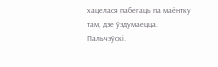хацелася пабегаць па маёнтку там, дзе ўздумаецца. Пальчэўскі.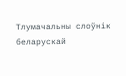Тлумачальны слоўнік беларускай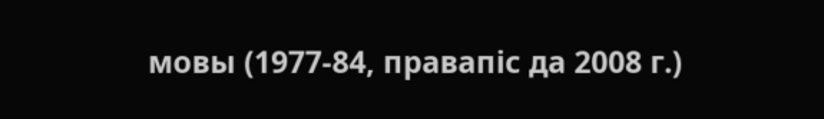мовы (1977-84, правапіс да 2008 г.)